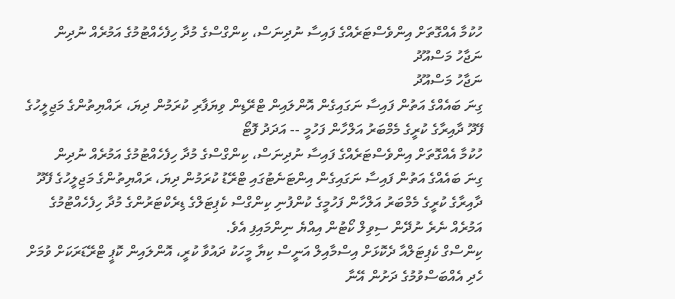ހުކުމާ އެއްގޮތަށް އިންވެސްޓަރެއްގެ ފައިސާ ނުދިނަސް، ކިންގްސްގެ މުދާ ހިފެހެއްޓުމުގެ އަމުރެއް ނުދިން
ނަޖާހު މަސްއޫދު
ނަޖާހު މަސްއޫދު
ގިނަ ބައެއްގެ އަތުން ފައިސާ ނަގައިގެން އޮންލައިން ޓްރޭޑިން ވިޔަފާރި ކުރަމުން ދިޔަ، ރައްޔިތުންގެ މަޖިލީހުގެ ފޭދޫ ދާއިރާގެ ކުރީގެ މެމްބަރު އަލްހާން ފަހުމީ -- އަދަދު ފޮޓޯ
ހުކުމާ އެއްގޮތަށް އިންވެސްޓަރެއްގެ ފައިސާ ނުދިނަސް، ކިންގްސްގެ މުދާ ހިފެހެއްޓުމުގެ އަމުރެއް ނުދިން
ގިނަ ބައެއްގެ އަތުން ފައިސާ ނަގައިގެން އިންޓަނެޓުގައި ޓްރޭޑު ކުރަމުން ދިޔަ، ރައްޔިތުންގެ މަޖިލީހުގެ ފޭދޫ ދާއިރާގެ ކުރީގެ މެމްބަރު އަލްހާން ފަހުމީގެ ކުންފުނި ކިންގްސް ކެޕިޓަލްގެ ޑިރެކްޓަރުންގެ މުދާ ހިފެހެއްޓުމުގެ އަމުރެއް ނެރެ ނުދޭން ސިވިލް ކޯޓުން އިއްޔެ ނިންމައިފި އެވެ.
ކިންސްގް ކެޕިޓަލްއާ ދެކޮޅަށް އިސްމާއިލް އަނީސް ކިޔާ މީހަކު ދައުވާ ކުރީ، އޮންލައިން ކޮޕީ ޓްރޭޑަރަކަށް ވުމަށް ހެދި އެއްބަސްވުމުގެ ދަށުން އޭނާ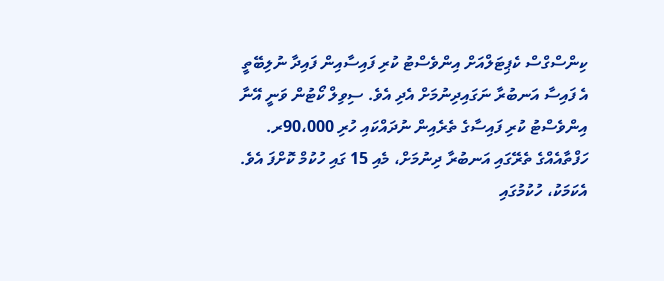ކިންސްގްސް ކެޕިޓަލްއަށް އިންވެސްޓު ކުރި ފައިސާއިން ފައިދާ ނުލިބޭތީ އެ ފައިސާ އަނބުރާ ނަގައިދިނުމަށް އެދި އެވެ. ސިވިލް ކޯޓުން ވަނީ އޭނާ އިންވެސްޓު ކުރި ފައިސާގެ ތެރެއިން ނުދައްކައި ހުރި 90،000ރ. ހަފްތާއެއްގެ ތެރޭގައި އަނބުރާ ދިނުމަށް، މެއި 15 ގައި ހުކުމް ކޮށްފަ އެވެ.
އެކަމަކު، ހުކުމުގައި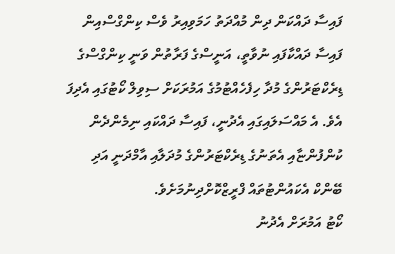ފައިސާ ދައްކަން ދިން މުއްދަތު ހަމަވިއިރު ވެސް ކިންގްސްއިން ފައިސާ ދައްކާފައި ނުވާތީ، އަނީސްގެ ފަރާތުން ވަނީ ކިންގްސްގެ ޑިރެކްޓަރުންގެ މުދާ ހިފެހެއްޓުމުގެ އަމުރަކަށް ސިވިލް ކޯޓުގައި އެދިފަ އެވެ. އެ މައްސަލައިގައި އެދުނީ، ފައިސާ ދައްކައި ނިމެންދެން ކުންފުންޏާއި އެތަނުގެ ޑިރެކްޓަރުންގެ މުދަލާއި އާމްދަނީ އަދި ބޭންކް އެކައުންޓުތައް ފްރީޒްކޮށްދިނުމަށެވެ.
ކޯޓު އަމުރަށް އެދުނު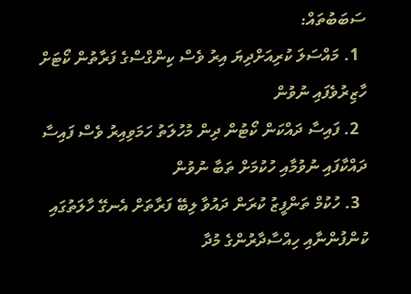ސަބަބުތައް:
  1. މައްސަލަ ކުރިއަށްދިޔަ އިރު ވެސް ކިންގްސްގެ ފަރާތުން ކޯޓަށް ހާޒިރުވެފައި ނުވުން
  2. ފައިސާ ދައްކަން ކޯޓުން ދިން މުހުލަތު ހަމަވިއިރު ވެސް ފައިސާ ދައްކާފައި ނުވުމާއި ހުކުމަށް ތަބާ ނުވުން
  3. ހުކުމް ތަންފީޒު ކުރަން ދައުވާ ލިބޭ ފަރާތަށް އެނގޭ ހާލަތުގައި ކުންފުންނާއި ހިއްސާދާރުންގެ މުދާ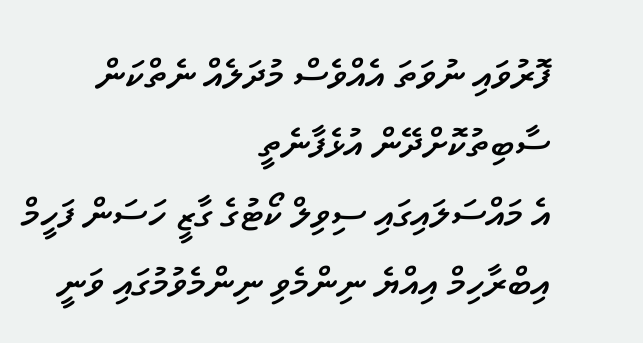ފޮރުވައި ނުވަތަ އެއްވެސް މުދަލެއް ނެތްކަން ސާބިތުކޮށްދޭން އުޅެފާނެތީ
އެ މައްސަލައިގައި ސިވިލް ކޯޓުގެ ގާޒީ ހަސަން ފަހީމް އިބްރާހިމް އިއްޔެ ނިންމެވި ނިންމެވުމުގައި ވަނީ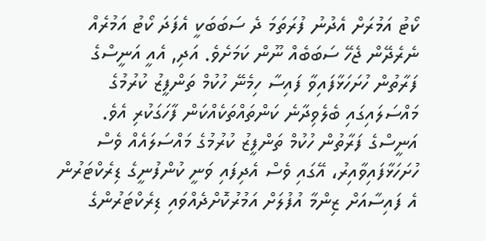ކޯޓު އަމުރަށް އެދުނު ފުރަތަމަ ދެ ސަބަބަކީ އެފަދަ ކޯޓު އަމުރެއް ނެރެދޭން ޖެހޭ ސަބަބެއް ނޫން ކަމަށެވެ. އަދި, އެއީ އަނީސްގެ ފަރާތުން ހުށަހަޅާފައިވާ ފައިސާ ހިމެނޭ ހުކުމް ތަންފީޒު ކުރުމުގެ މައްސަލައިގައި ބެލެވިދާނެ ކަންތައްތަކެއްކަން ފާހަގަކުރި އެވެ.
އަނީސްގެ ފަރާތުން ހުކުމް ތަންފީޒު ކުރުމުގެ މައްސަލައެއް ވެސް ހުށަހަޅާފައިވާއިރު، އޭގައި ވެސް އެދިފައި ވަނީ ކުންފުނީގެ ޑިރެކްޓަރުން އެ ފައިސާއަށް ޒިންމާ އުފުލަށް އަމުރުކޮށްދެއްވައި ޑިރެކްޓަރުންގެ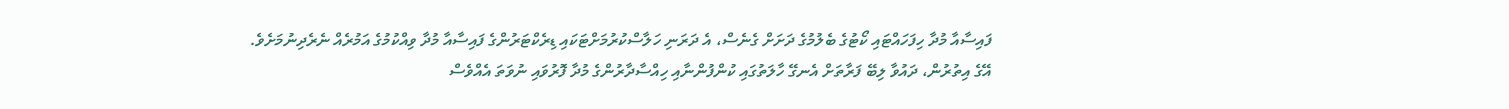ފައިސާއާ މުދާ ހިފަހައްޓައި ކޯޓުގެ ބެލުމުގެ ދަށަށް ގެނެސް، އެ ދަރަނި ހަލާސްކުރުމަށްޓަކައި ޑިރެކްޓަރުންގެ ފައިސާއާ މުދާ ވިއްކުމުގެ އަމުރެއް ނެރެދިނުމަށެވެ.
އޭގެ އިތުރުން، ދައުވާ ލިބޭ ފަރާތަށް އެނގޭ ހާލަތުގައި ކުންފުންނާއި ހިއްސާދާރުންގެ މުދާ ފޮރުވައި ނުވަތަ އެއްވެސް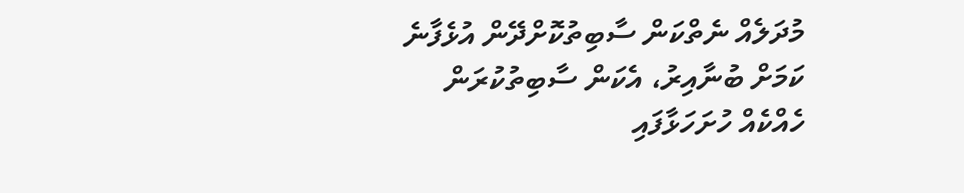މުދަލެއް ނެތްކަން ސާބިތުކޮށްދޭން އުޅެފާނެ ކަމަށް ބުނާއިރު، އެކަން ސާބިތުކުރަން ހެއްކެއް ހުށަހަޅާފައި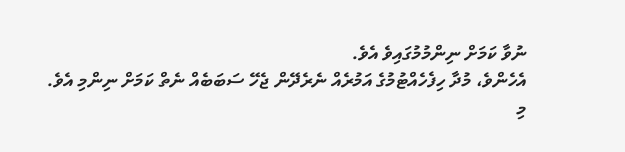ނުވާ ކަމަށް ނިންމުމުގައިވެ އެވެ.
އެހެންވެ، މުދާ ހިފެހެއްޓުމުގެ އަމުރެއް ނެރެދޭން ޖެހޭ ސަބަބެއް ނެތް ކަމަށް ނިންމި އެވެ.
މި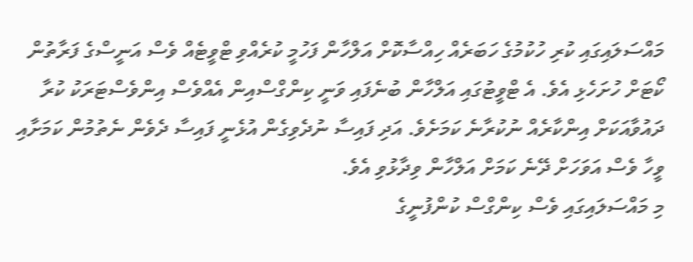މައްސަލައިގައި ކުރި ހުކުމުގެ ހަބަރެއް ހިއްސާކޮށް އަލްހާން ފަހުމީ ކުރެއްވި ޓްވީޓެއް ވެސް އަނީސްގެ ފަރާތުން ކޯޓަށް ހުށަހެޅި އެވެ. އެ ޓްވީޓުގައި އަލްހާން ބުނެފައި ވަނީ ކިންގްސްއިން އެއްވެސް އިންވެސްޓަރަކު ކުރާ ދައުވާއަކަށް އިންކާރެއް ނުކުރާނެ ކަމަށެވެ. އަދި ފައިސާ ނުދެވިގެން އުޅެނީ ފައިސާ ދެވެން ނެތުމުން ކަމަށާއި ވީހާ ވެސް އަވަހަށް ދޭނެ ކަމަށް އަލްހާން ވިދާޅުވި އެވެ.
މި މައްސަލައިގައި ވެސް ކިންގްސް ކުންފުނީގެ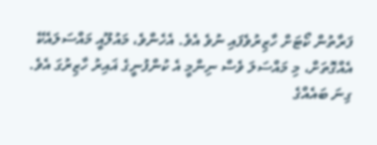ފަރާތުން ކޯޓަށް ހާޒިރުވެފައި ނުވެ އެވެ. އެހެންވެ، މައުލޫއީ މައްސަލައެކޭ އެއްގޮތަށް، މި މައްސަލަ ވެސް ނިންމީ އެ ކުންފުނީގެ ޣައިރު ހާޒިރުގަ އެވެ.
ގިނަ ބައެއްގެ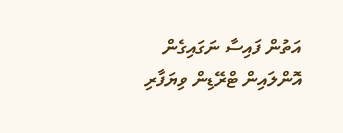އަތުން ފައިސާ ނަގައިގެން އޮންލައިން ޓްރޭޑިން ވިޔަފާރި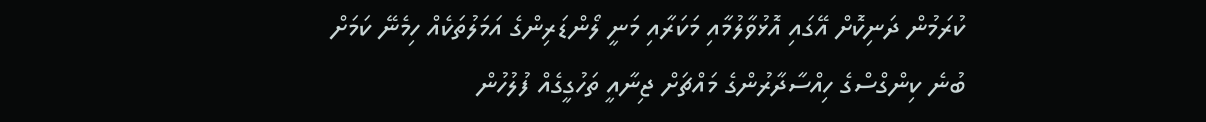ކުރަމުން ދަނިކޮށް އޭގައި އޮޅުވާލުމާއި މަކަރާއި މަނީ ލޯންޑަރިންގެ އަމަލުތަކެއް ހިމެނޭ ކަމަށް ބުނެ ކިންގްސްގެ ހިއްސާދާރުންގެ މައްޗަށް ޖިނާއީ ތަހުގީގެއް ފުލުހުން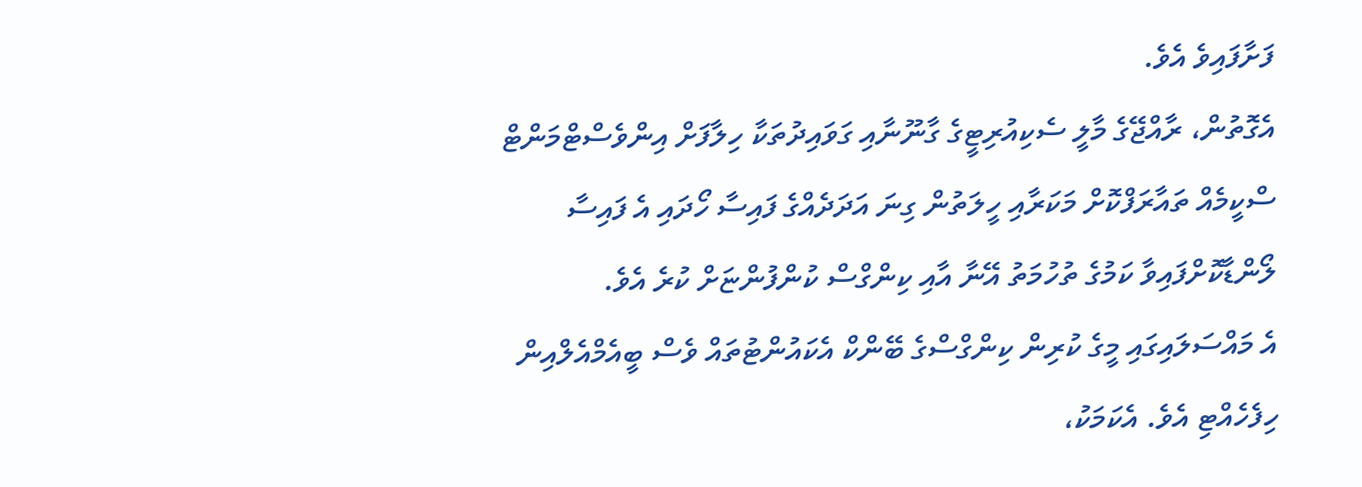ފަށާފައިވެ އެވެ.
އެގޮތުން، ރާއްޖޭގެ މާލީ ސެކިއުރިޓީގެ ގާނޫނާއި ގަވައިދުތަކާ ހިލާފަށް އިންވެސްޓްމަންޓް ސްކީމެއް ތައާރަފްކޮށް މަކަރާއި ހީލަތުން ގިނަ އަދަދެއްގެ ފައިސާ ހޯދައި އެ ފައިސާ ލޯންޑާކޮށްފައިވާ ކަމުގެ ތުހުމަތު އޭނާ އާއި ކިންގްސް ކުންފުންޏަށް ކުރެ އެވެ.
އެ މައްސަލައިގައި މީގެ ކުރިން ކިންގްސްގެ ބޭންކް އެކައުންޓުތައް ވެސް ބީއެމްއެލްއިން ހިފެހެއްޓި އެވެ. އެކަމަކު،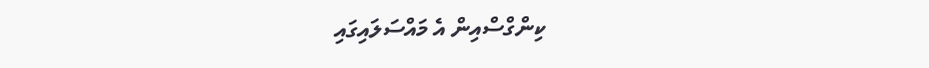ކިންގްސްއިން އެ މައްސަލައިގައި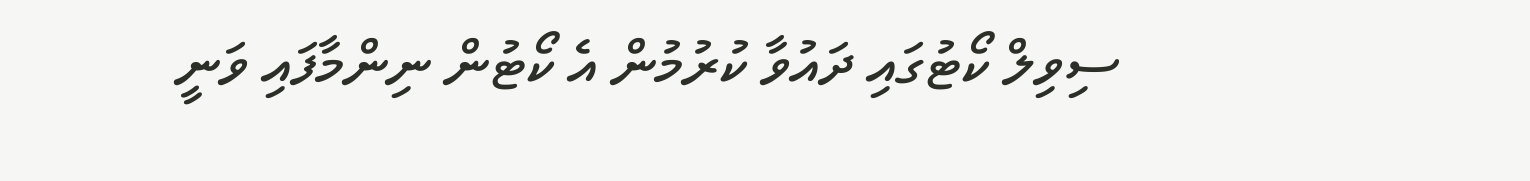ސިވިލް ކޯޓުގައި ދައުވާ ކުރުމުން އެ ކޯޓުން ނިންމާފައި ވަނީ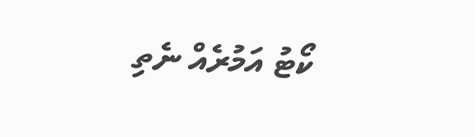ކޯޓު އަމުރެއް ނެތި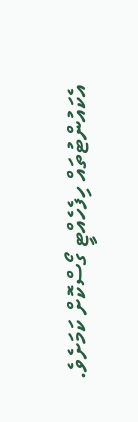އެކައުންޓުތައް ހިފެހެއްޓީ ގޯސްކޮށް ކަމަށެވެ.